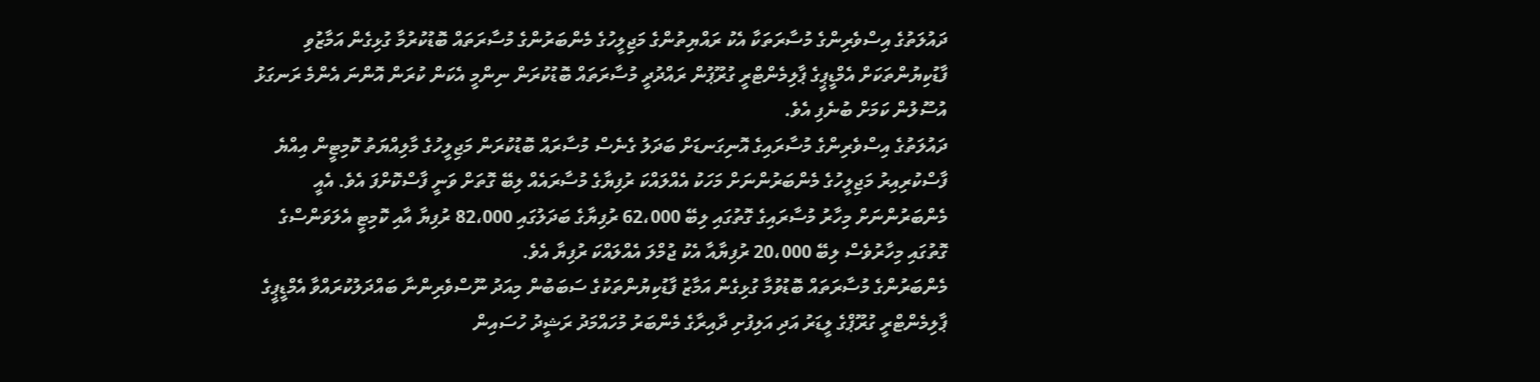ދައުލަތުގެ އިސްވެރިންގެ މުސާރަތަކާ އެކު ރައްޔިތުންގެ މަޖިލީހުގެ މެންބަރުންގެ މުސާރަތައް ބޮޑުކުރުމާ ގުޅިގެން އަމާޒުވި ފާޑުކިޔުންތަކަށް އެމްޑީޕީގެ ޕާލިމެންޓްރީ ގުރޫޕުން ރައްދުދީ މުސާރަތައް ބޮޑުކުރަން ނިންމީ އެކަން ކުރަން އޮންނަ އެންމެ ރަނގަޅު އުސޫލުން ކަމަށް ބުނެފި އެވެ.
ދައުލަތުގެ އިސްވެރިންގެ މުސާރައިގެ އޮނިގަނޑަށް ބަދަލު ގެނެސް މުސާރައް ބޮޑުކުރަން މަޖިލީހުގެ މާލިއްޔަތު ކޮމިޓީން އިއްޔެ ފާސްކުރިއިރު މަޖިލީހުގެ މެންބަރުންނަށް މަހަކު އެއްލައްކަ ރުފިޔާގެ މުސާރައެއް ލިބޭ ގޮތަށް ވަނީ ފާސްކޮށްފަ އެވެ. އެއީ މެންބަރުންނަށް މިހާރު މުސާރައިގެ ގޮތުގައި ލިބޭ 62،000 ރުފިޔާގެ ބަދަލުގައި 82،000 ރުފިޔާ އާއި ކޮމިޓީ އެލަވަންސްގެ ގޮތުގައި މިހާރުވެސް ލިބޭ 20،000 ރުފިޔާއާ އެކު ޖުމްލަ އެއްލައްކަ ރުފިޔާ އެވެ.
މެންބަރުންގެ މުސާރަތައް ބޮޑުވުމާ ގުޅިގެން އަމާޒު ފާޑުކިޔުންތަކުގެ ސަބަބުން މިއަދު ނޫސްވެރިންނާ ބައްދަލުކުރައްވާ އެމްޑީޕީގެ ޕާލިމެންޓްރީ ގުރޫޕްގެ ލީޑަރު އަދި އަލިފުށި ދާއިރާގެ މެންބަރު މުހައްމަދު ރަޝީދު ހުސައިން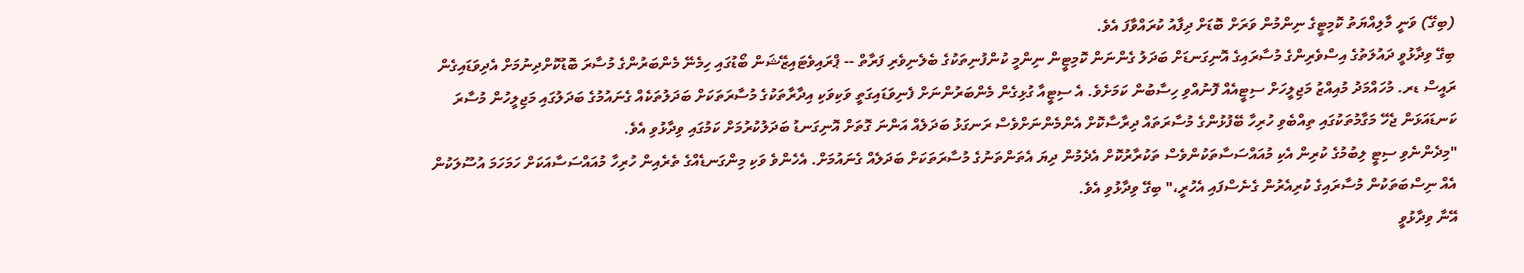(ބިގޭ) ވަނީ މާލިއްޔަތު ކޮމިޓީގެ ނިންމުން ވަރަށް ބޮޑަށް ދިފާއު ކުރައްވާފަ އެވެ.
ބިގޭ ވިދާޅުވީ ދައުލަތުގެ އިސްވެރިންގެ މުސާރައިގެ އޮނިގަނޑަށް ބަދަލު ގެންނަން ކޮމިޓީން ނިންމީ ކުންފުނިތަކުގެ ބެލެނިވެރި ފަރާތް -- ޕްރައިވެޓައިޒޭޝަން ބޯޑުގައި ހިމެނޭ މެންބަރުންގެ މުސާރަ ބޮޑުކޮށްދިނުމަށް އެދިވަޑައިގެން ރައީސް ޑރ. މުހައްމަދު މުއިއްޒު މަޖިލީހަށް ސިޓީއެއް ފޮނުއްވި ހިސާބުން ކަމަށެވެ. އެ ސިޓީއާ ގުޅިގެން މެންބަރުންނަށް ފެނިވަޑައިގަތީ ވަކިވަކި އިދާރާތަކުގެ މުސާރަތަކަށް ބަދަލުތަކެއް ގެނައުމުގެ ބަދަލުގައި މަޖިލީހުން މުސާރަ ކަނޑައަޅަން ޖެހޭ މަގާމުތަކުގައި ތިއްބެވި ހުރިހާ ބޭފުޅުންގެ މުސާރަތައް ދިރާސާކޮށް އެންމެންނަށްވެސް ރަނގަޅު ބަދަލެއް އަންނަ ގޮތަށް އޮނިގަނޑު ބަދަލުކުރުމަށް ކަމުގައި ވިދާޅުވި އެވެ.
"މިދެންނެވި ސިޓީ ލިބުމުގެ ކުރިން އެކި މުއައްސަސާތަކުންވެސް ތަކުރާރުކޮށް އެދެމުން ދިޔަ އެތަންތަނުގެ މުސާރަތަކަށް ބަދަލެއް ގެނައުމަށް. އެހެންވެ ވަކި މިންގަނޑެއްގެ ތެރެއިން ހުރިހާ މުއައްސަސާއަކަށް ހަމަހަމަ އުސޫލަކުން އެއް ނިސްބަތަކުން މުސާރައިގެ ކުރިއެރުން ގެނެސްފައި އެހުރީ،" ބިގޭ ވިދާޅުވި އެވެ.
އޭނާ ވިދާޅުވީ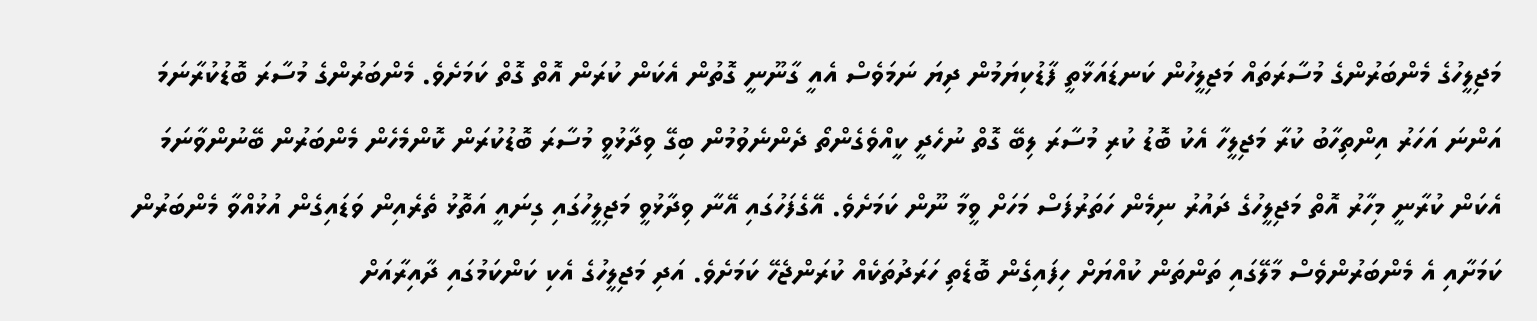މަޖިލީހުގެ މެންބަރުންގެ މުސާރަތައް މަޖިލީހުން ކަނޑައަޅާތީ ފާޑުކިޔަމުން ދިޔަ ނަމަވެސް އެއީ ގާނޫނީ ގޮތުން އެކަން ކުރަން އޮތް ގޮތް ކަމަށެވެ. މެންބަރުންގެ މުސާރަ ބޮޑުކުރާނަމަ އަންނަ އަހަރު އިންތިހާބު ކުރާ މަޖިލީހާ އެކު ބޮޑު ކުރި މުސާރަ ލިބޭ ގޮތް ނުހެދީ ކީއްވެގެންތޯ ދެންނެވުމުން ބިގޭ ވިދާޅުވީ މުސާރަ ބޮޑުކުރަން ކޮންމެހެން މެންބަރުން ބޭނުންވާނަމަ އެކަން ކުރާނީ މިހާރު އޮތް މަޖިލީހުގެ ދައުރު ނިމެން ހަތަރުފަސް މަހަށް ވީމާ ނޫން ކަމަށެވެ. އޭގެފަހުގައި އޭނާ ވިދާޅުވީ މަޖިލީހުގައި ގިނައީ އަތޮޅު ތެރެއިން ވަޑައިގެން އުޅުއްވާ މެންބަރުން ކަމަށާއި އެ މެންބަރުންވެސް މާލޭގައި ތަންތަން ކުއްޔަށް ހިފައިގެން ބޮޑެތި ހަރަދުތަކެއް ކުރަންޖެހޭ ކަމަށެވެ. އަދި މަޖިލީހުގެ އެކި ކަންކަމުގައި ދާއިރާއަށް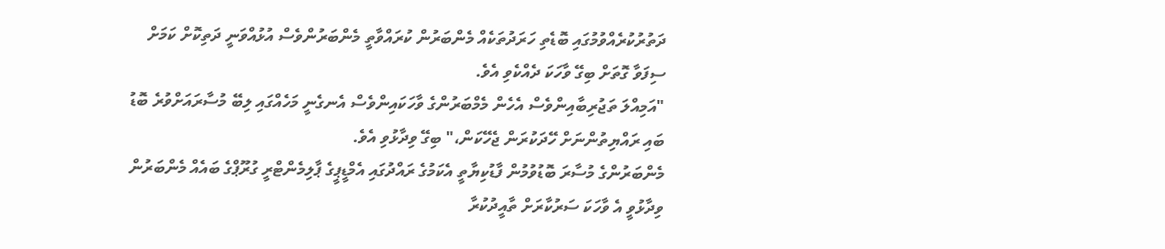ދަތުރުކުރެއްވުމުގައި ބޮޑެތި ހަރަދުތަކެއް މެންބަރުން ކުރައްވާތީ މެންބަރުންވެސް އުޅުއްވަނީ ދަތިކޮށް ކަމަށް ސިފަވާ ގޮތަށް ބިގޭ ވާހަކަ ދެއްކެވި އެވެ.
"އަމިއްލަ ތަޖުރިބާއިންވެސް އެހެން މެމްބަރުންގެ ވާހަކައިންވެސް އެނގެނީ މަހެއްގައި ލިބޭ މުސާރައަށްވުރެ ބޮޑު ބައި ރައްޔިތުންނަށް ހޭދަކުރަން ޖެހޭކަން،" ބިގޭ ވިދާޅުވި އެވެ.
މެންބަރުންގެ މުސާރަ ބޮޑުވުމުން ފާޑުކިޔާތީ އެކަމުގެ ރައްދުގައި އެމްޑީޕީގެ ޕާލިމެންޓްރީ ގުރޫޕްގެ ބައެއް މެންބަރުން ވިދާޅުވީ އެ ވާހަކަ ސަރުކާރަށް ތާއީދުކުރާ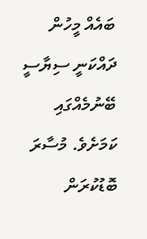ބައެއް މީހުން ދައްކަނީ ސިޔާސީ ބޭނުމެއްގައި ކަމަށެވެ. މުސާރަ ބޮޑުކުރަން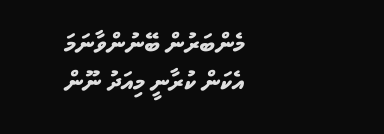މެންބަރުން ބޭނުންވާނަމަ އެކަން ކުރާނީ މިއަދު ނޫން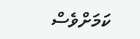ކަމަށްވެސް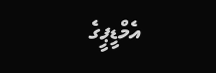އެމްޑީޕީގެ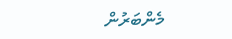މެންބަރުން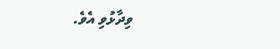ވިދާޅުވި އެވެ.